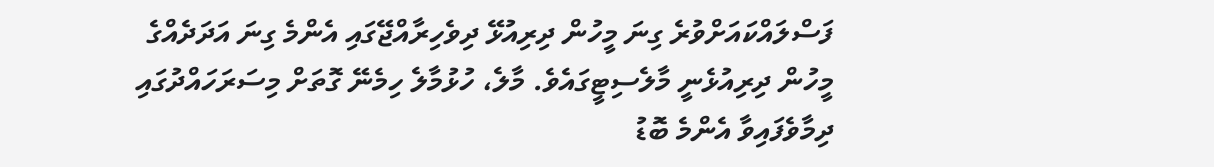ފަސްލައްކައަށްވުރެ ގިނަ މީހުން ދިރިއުޅޭ ދިވެހިރާއްޖޭގައި އެންމެ ގިނަ އަދަދެއްގެ މީހުން ދިރިއުޅެނީ މާލެސިޓީގައެވެ. މާލެ، ހުޅުމާލެ ހިމެނޭ ގޮތަށް މިސަރަހައްދުގައި ދިމާވެފައިވާ އެންމެ ބޮޑު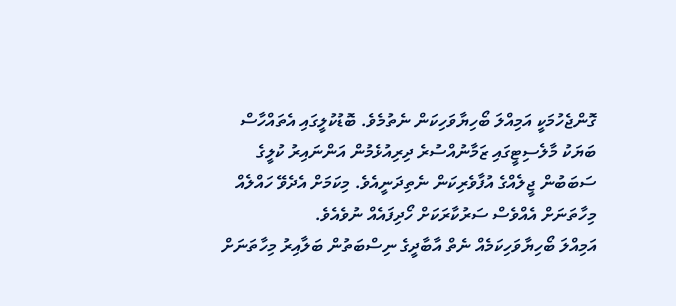ގޮންޖެހުމަކީ އަމިއްލަ ބޯހިޔާވަހިކަން ނެތުމެވެ. ބޮޑުކުލީގައި އެތައްހާސް ބަޔަކު މާލެސިޓީގައި ޒަމާނުއްސުރެ ދިރިއުޅެމުން އަންނައިރު ކުލީގެ ސަބަބުން ޖީލެއްގެ އުފާވެރިކަން ނެތިދަނީއެވެ. މިކަމަށް އެދެވޭ ހައްލެއް މިހާތަނަށް އެއްވެސް ސަރުކާރަކަށް ހޯދިފައެއް ނުވެއެވެ.
އަމިއްލަ ބޯހިޔާވަހިކަމެއް ނެތް އާބާދީގެ ނިސްބަތުން ބަލާއިރު މިހާތަނަށް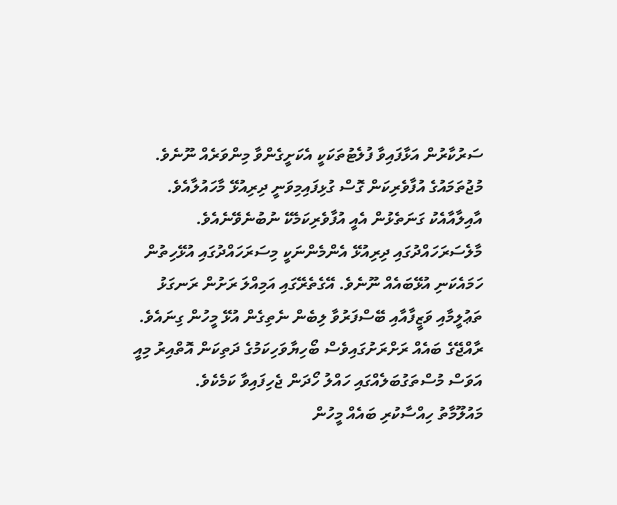ސަރުކާރުން އަޅާފައިވާ ފުލެޓުތަކަކީ އެކަށީގެންވާ މިންވަރެއް ނޫނެވެ. މުޖުތަމައުގެ އުފާވެރިކަން ގޮސް ގުޅިފައިމިވަނީ ދިރިއުޅޭ މާހައުލާއެވެ. އާއިލާއާއެކު ގަނަތެޅުން އެއީ އުފާވެރިކަމެކޭ ނުބުނެވޭނެއެވެ.
މާލެސަރަހައްދުގައި ދިރިއުޅޭ އެންމެންނަކީ މިސަރަހައްދުގައި އުޅޭހިތުން ހަމައެކަނި އުޅޭބައެއް ނޫނެވެ. އޭގެތެރޭގައި އަމިއްލަ ރަށުން ރަނގަޅު ތަޢުލީމާއި ވަޒީފާއާއި ބޭސްފަރުވާ ލިބެން ނެތިގެން އުޅޭ މީހުން ގިނައެވެ. ރާއްޖޭގެ ބައެއް ރަށްރަށުގައިވެސް ބޯހިޔާވަހިކަމުގެ ދަތިކަން އޮތްއިރު މިއީ އަވަސް މުސްތަގުބަލެއްގައި ހައްލު ހޯދަން ޖެހިފައިވާ ކަމެކެވެ.
މައުލޫމާތު ހިއްސާކުރި ބައެއް މީހުން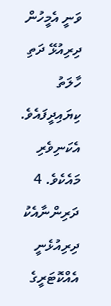ވަނީ އެމީހުން ދިރިއުޅޭ ދަތި ހާލަތު ކިޔައިދީފައެވެ. އެކަނިވެރި މައެކެވެ. 4 ދަރިންނާއެކު ދިރިއުޅެނީ އެއްކޮޓަރީގެ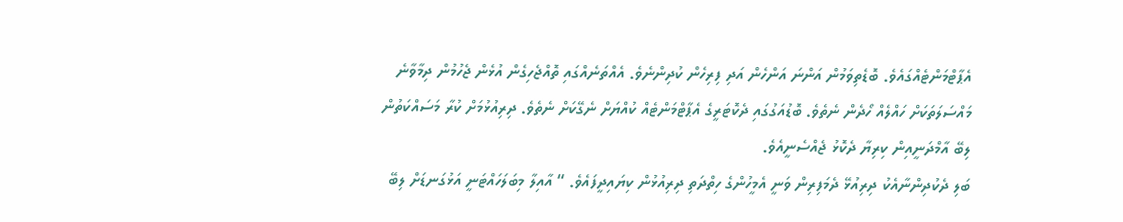އެޕާޓްމަންޓެއްގައެވެ. ބޮޑެތިވަމުން އަންނަ އަންހެން އަދި ފިރިހެން ކުދިންނެވެ. އެއްތަނެއްގައި ތޮއްޖެހިގެން އުޅެން ޖެހުމުން ދިމާވާނެ މައްސަލަތަކަށް ހައްލެއް ހޯދެން ނެތެވެ. ބޮޑުއަގުގައި ދެކޮޓަރީގެ އެޕާޓްމަންޓެއް ކުއްޔަށް ނެގޭކަށް ނެތެވެ. ދިރިއުޅުމަށް ކުރާ މަސައްކަތުން ލިބޭ އާމްދަނީއިން ކިރިޔާ ދެކޮޅު ޖެއްސެނީއެވެ.
ބަލި ދެކުދިންނާއެކު ދިރިއުޅޭ ދެމަފިރިން ވަނީ އެމީހުންގެ ހިތްދަތި ދިރިއުޅުން ކިޔައިދީފައެވެ. “ އާއިލާ މިބަލަހައްޓަނީ އަޅުގަނޑަށް ލިބޭ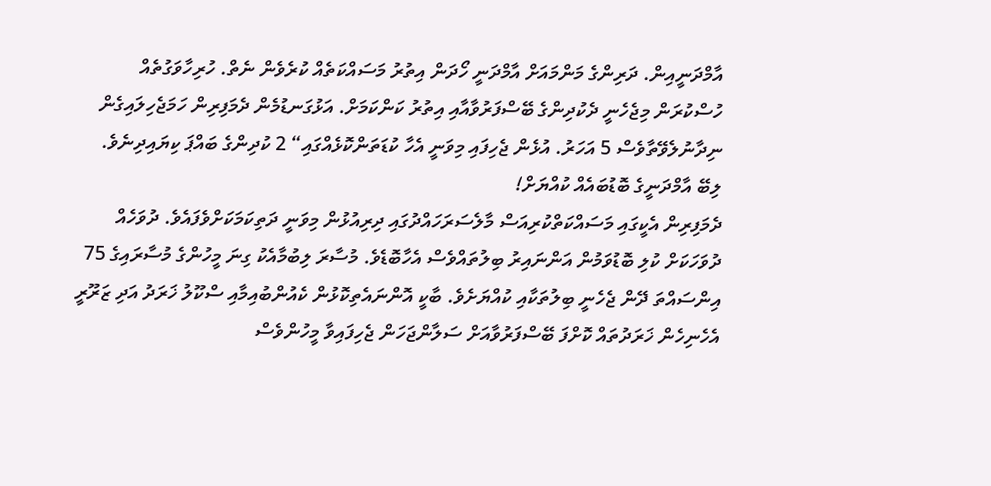އާމްދަނީއިން. ދަރިންގެ މަންމައަށް އާމްދަނީ ހޯދަން އިތުރު މަސައްކަތެއް ކުރެވެން ނެތް. ހުރިހާވަގުތެއް ހުސްކުރަން މިޖެހެނީ ދެކުދިންގެ ބޭސްފަރުވާއާއި އިތުރު ކަންކަމަށް. އަޅުގަނޑުމެން ދެމަފިރިން ހަމަޖެހިލައިގެން ނިދާނުލެވޭތާވެސް 5 އަހަރު. އުޅެން ޖެހިފައި މިވަނީ އެހާ ކުޑަތަންކޮޅެއްގައި“ 2 ކުދިންގެ ބައްޕަ ކިޔައިދިނެވެ.
ލިބޭ އާމްދަނީގެ ބޮޑުބައެއް ކުއްޔަށް!
ދެމަފިރިން އެކީގައި މަސައްކަތްކުރިއަސް މާލެސަރަހައްދުގައި ދިރިއުޅުން މިވަނީ ދަތިކަމަކަށްވެފައެވެ. ދުވަހެއް ދުވަހަކަށް ކުލި ބޮޑުވަމުން އަންނައިރު ބިލުތައްވެސް އެހާބޮޑެވެ. މުސާރަ ލިބުމާއެކު ގިނަ މީހުންގެ މުސާރައިގެ 75 އިންސައްތަ ދޭން ޖެހެނީ ބިލުތަކާއި ކުއްޔަށެވެ. ބާކީ އޮންނައެތިކޮޅުން ކެއުންބުއިމާއި ސްކޫލު ޚަރަދު އަދި ޒަރޫރީ އެހެނިހެން ޚަރަދުތައް ކޮށްފަ ބޭސްފަރުވާއަށް ސަލާންޖަހަން ޖެހިފައިވާ މީހުންވެސް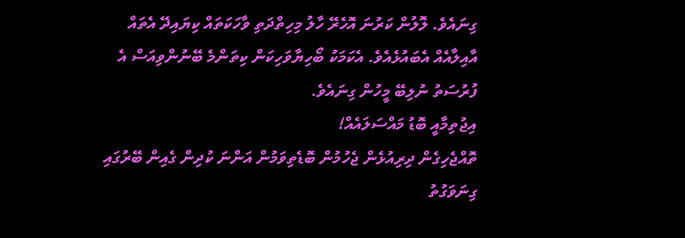ގިނައެވެ. ލޮލުން ކަރުނަ އޮހެރޭ ހާލު މިހިތްދަތި ވާހަކަތައް ކިޔައިދޭ އެތައް އާއިލާއެއް އެބައުޅެއެވެ. އެކަމަކު ބޯހިޔާވަހިކަން ކިތަންމެ ބޭނުންވިއަސް އެ ފުރުސަތު ނުލިބޭ މީހުން ގިނައެވެ.
އިޖުތިމާއީ ބޮޑު މައްސަލައެއް!
ތޮއްޖެހިގެން ދިރިއުޅެން ޖެހުމުން ބޮޑެތިވަމުން އަންނަ ކުދިން ގެއިން ބޭރުގައި ގިނަވަގުތު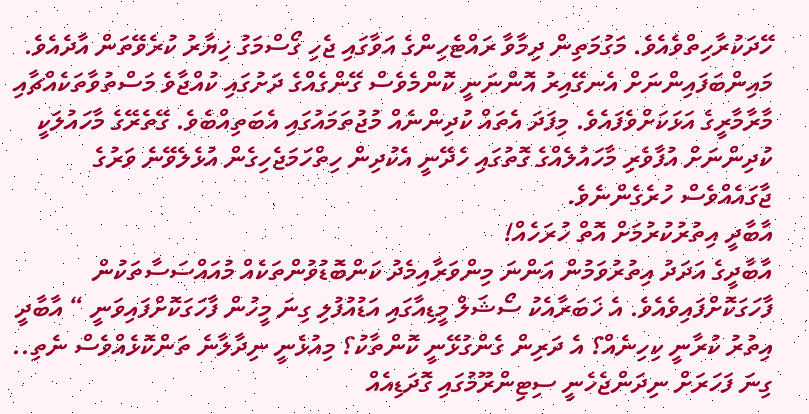ހޭދަކުރާހިތްވެއެވެ. މަގުމަތިން ދިމާވާ ރައްޓެހިންގެ އަވާގައި ޖެހި ގޯސްމަގު ޚިޔާރު ކުރެވޭތަން އާދެއެވެ. މައިންބަފައިންނަށް އެނގޭއިރު އޮންނަނީ ކޮންމެވެސް ގޭންގެއްގެ ދަށުގައި ކުއްޖާވެ މަސްތުވާތަކެއްޗާއި މާރާމާރީގެ އަޅަކަށްވެފައެވެ. މިފަދަ އެތައް ކުދިންނެއް މުޖުތަމައުގައި އެބަތިއްބެވެ. ގޭތެރޭގެ މާހައުލަކީ ކުދިންނަށް އުފާވެރި މާހައުލެއްގެ ގޮތުގައި ހެދޭނީ އެކުދިން ހިތްހަމަޖެހިގެން އުޅެލެވޭނެ ވަރުގެ ޖާގައެއްވެސް ހުރެގެންނެވެ.
އާބާދީ އިތުރުކުރުމަށް އޮތް ހުރަހެއް!
އާބާދީގެ އަދަދު އިތުރުވަމުން އަންނަ މިންވަރާއިމެދު ކަންބޮޑުވުންތަކެއް މުއައްސަސާތަކުން ފާހަގަކޮށްފައިވެއެވެ. އެ ޚަބަރާއެކު ސޯޝަލް މީޑިއާގައި އަޑުއުފުލި ގިނަ މީހުން ފާހަގަކޮށްފައިވަނީ “ އާބާދީ އިތުރު ކުރާނީ ކިހިނެއް؟ އެ ދަރިން ގެންގުޅޭނީ ކޮންތާކު؟ މިއުޅެނީ ނިދާލާނެ ތަންކޮޅެއްވެސް ނެތި.. ގިނަ ފަހަރަށް ނިދަންޖެހެނީ ސިޓިންރޫމުގައި ގޮދަޑިއެއް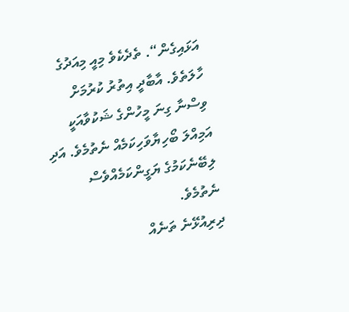އަޅައިގެން“. ތެދެކެވެ މިއީ މިއަދުގެ ހާލަތެވެ. އާބާދީ އިތުރު ކުރުމަށް ވިސްނާ ގިނަ މީހުންގެ ޝަކުވާއަކީ އަމިއްލަ ބޯހިޔާވަހިކަމެއް ނެތުމެވެ. އަދި ލިބޭނެކަމުގެ ޔަގީންކަމެއްވެސް ނެތުމެވެ.
ދިރިއުޅޭނެ ތަނެއް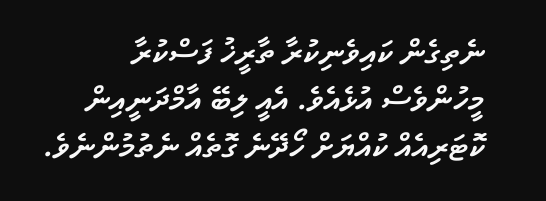ނެތިގެން ކައިވެނިކުރާ ތާރީޚު ފަސްކުރާ މީހުންވެސް އުޅެއެވެ. އެއީ ލިބޭ އާމްދަނީއިން ކޮޓަރިއެއް ކުއްޔަށް ހޯދޭނެ ގޮތެއް ނެތުމުންނެވެ.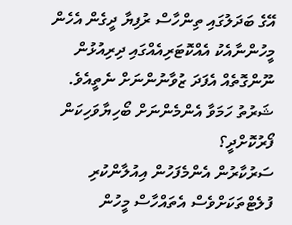އޭގެ ބަދަލުގައި ތިންހާސް ރުފިޔާ ދީގެން އެހެން މީހުންނާއެކު އެއްކޮޓަރިއެއްގައި ދިރިއުޅުން ނޫންގޮތެއް އެފަދަ ޒުވާނުންނަށް ނެތީއެވެ.
ޝަރުތު ހަމަވާ އެންމެންނަށް ބޯހިޔާވަހިކަން ފޯރުކޮށްދީ؟
ސަރުކާރުން އެންމެފަހުން އިއުލާންކުރި ފުލެޓްތަކަށްވެސް އެތައްހާސް މީހުން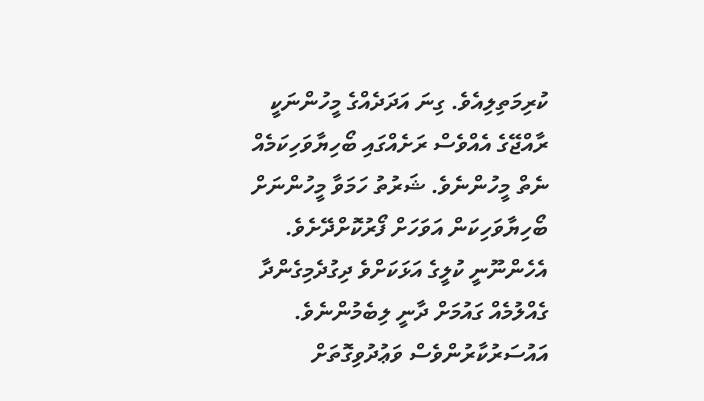ކުރިމަތިލިއެވެ. ގިނަ އަދަދެއްގެ މީހުންނަކީ ރާއްޖޭގެ އެއްވެސް ރަށެއްގައި ބޯހިޔާވަހިކަމެއް ނެތް މީހުންނެވެ. ޝަރުތު ހަމަވާ މީހުންނަށް ބޯހިޔާވަހިކަން އަވަހަށް ފޯރުކޮށްދޭށެވެ. އެހެންނޫނީ ކުލީގެ އަޅަކަށްވެ ދިގުދެމިގެންދާ ގެއްލުމެއް ގައުމަށް ދާނީ ލިބެމުންނެވެ. އައުސަރުކާރުންވެސް ވަޢުދުވިގޮތަށް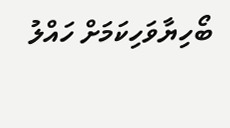ބޯހިޔާވަހިކަމަށް ހައްލު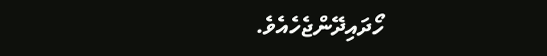ހޯދައިދޭންޖެހެއެވެ.